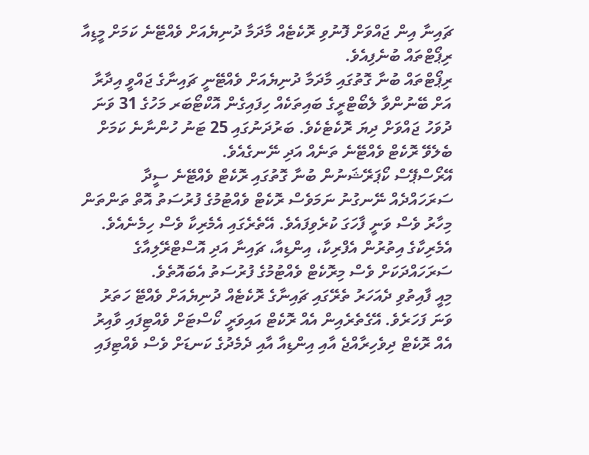ޗައިނާ އިން ޖައްވަށް ފޮނުވި ރޮކެޓެއް މާދަމާ ދުނިޔެއަށް ވެއްޓޭނެ ކަމަށް މީޑިއާ ރިޕޯޓްތައް ބުނެފިއެވެ.
ރިޕޯޓްތައް ބުނާ ގޮތުގައި މާދަމާ ދުނިޔެއަށް ވެއްޓޭނީ ޗައިނާގެ ޖައްވީ އިދާރާ އަށް ބޭނުންވާ ލެބޯޓްރީގެ ބައިތަކެއް ހިފައިގެން އޮކްޓޯބަރ މަހުގެ 31 ވަނަ ދުވަހު ޖައްވަށް ދިޔަ ރޮކެޓެކެވެ. ބަރުދަނުގައި 25 ޓަނު ހުންނާނެ ކަމަށް ބެލެވޭ ރޮކެޓް ވެއްޓޭނެ ތަނެއް އަދި ނޭނގެއެވެ.
އޭރޯސްޕޭސް ކޯޕަރޭޝަނުން ބުނާ ގޮތުގައި ރޮކެޓް ވެއްޓޭނެ ސީދާ ސަރަހައްދެއް ނޭނގުނު ނަމަވެސް ރޮކެޓް ވެއްޓުމުގެ ފުރުސަތު އޮތް ތަންތަން މިހާރު ވެސް ވަނީ ފާހަގަ ކުރެވިފައެވެ. އޭތެރެގައި އެމެރިކާ ވެސް ހިމެނެއެވެ. އެމެރިކާގެ އިތުރުން އެފްރިކާ، އިންޑިއާ، ޗައިނާ އަދި އޮސްޓްރޭލިއާގެ ސަރަހައްދަކަށް ވެސް މިރޮކެޓް ވެއްޓުމުގެ ފުރުސަތު އެބައޮތެވެ.
މިއީ ފާއިތުވި ދެއަހަރު ތެރޭގައި ޗައިނާގެ ރޮކެޓެއް ދުނިޔެއަށް ވެއްޓޭ ހަތަރު ވަނަ ފަހަރެވެ. އޭގެތެރެއިން އެއް ރޮކެޓް އައިވަރީ ކޯސްޓަށް ވެއްޓިފައި ވާއިރު އެއް ރޮކެޓް ދިވެހިރާއްޖެ އާއި އިންޑިއާ އާއި ދެމެދުގެ ކަނޑަށް ވެސް ވެއްޓިފައި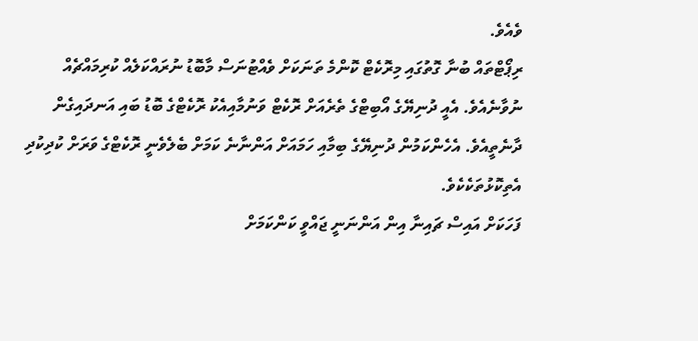ވެއެވެ.
ރިޕޯޓްތައް ބުނާ ގޮތުގައި މިރޮކެޓް ކޮންމެ ތަނަކަށް ވެއްޓުނަސް މާބޮޑު ނުރައްކަލެއް ކުރިމައްޗެއް ނުވާނެއެވެ. އެއީ ދުނިޔޭގެ އޯބިޓްގެ ތެރެއަށް ރޮކެޓް ވަނުމާއިއެކު ރޮކެޓްގެ ބޮޑު ބައި އަނދައިގެން ދާނެތީއެވެ. އެހެންކަމުން ދުނިޔޭގެ ބިމާއި ހަމައަށް އަންނާނެ ކަމަށް ބެލެވެނީ ރޮކެޓްގެ ވަރަށް ކުދިކުދި އެތިކޮޅުތަކެކެވެ.
ފަހަކަށް އައިސް ޗައިނާ އިން އަންނަނީ ޖައްވީ ކަންކަމަށް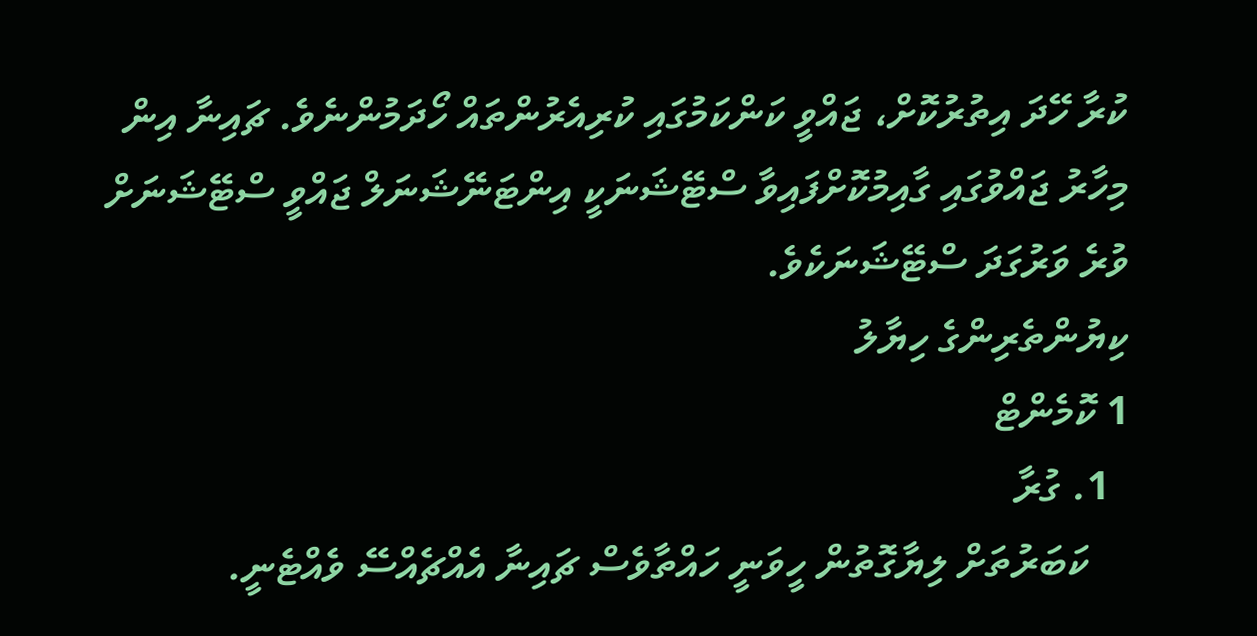ކުރާ ހޭދަ އިތުރުކޮށް، ޖައްވީ ކަންކަމުގައި ކުރިއެރުންތައް ހޯދަމުންނެވެ. ޗައިނާ އިން މިހާރު ޖައްވުގައި ގާއިމުކޮށްފައިވާ ސްޓޭޝަނަކީ އިންޓަނޭޝަނަލް ޖައްވީ ސްޓޭޝަނަށް ވުރެ ވަރުގަދަ ސްޓޭޝަނަކެވެ.
ކިޔުންތެރިންގެ ހިޔާލު
1 ކޮމެންޓް
  1. ގުރާ
    ކަބަރުތަށް ލިޔާގޮތުން ހީވަނީ ހައްތާވެސް ޗައިނާ އެއްޗެއްސޭ ވެއްޓެނީ.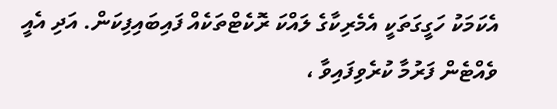އެކަމަކު ހަގީގަތަކީ އެމެރިކާގެ ލައްކަ ރޮކެޓްތަކެއް ފައިބައިފިކަން. އަދި އެއީ ވެއްޓެން ފަރުމާ ކުރެވިފައިވާ ،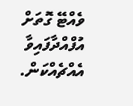ވެއްޓޭ ގޮތަށް އުފްއްދާފައިވާ އެއްޗެއްކަން.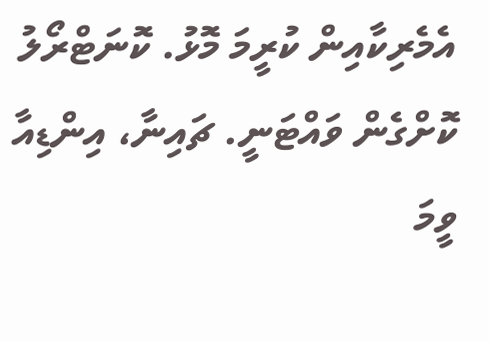އެމެރިކާއިން ކުރީމަ މޮޅު. ކޮނަޓްރޯލު ކޮށްގެން ވައްޓަނީ. ޗައިނާ، އިންޑިއާ ވީމަ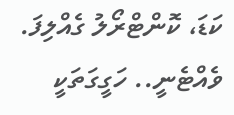ކަޑަ، ކޮންޓްރޯލު ގެއްލިފަ. ވެއްޓެނީ.. ހަގީގަތަކީ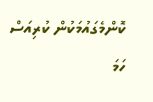ކޮންމެގައުމަކުން ކުރިއަސް ހަމަ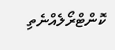ކޮންޓްރޯލެއްނެތި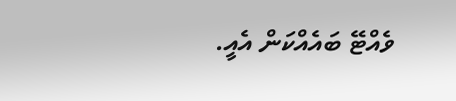ވެއްޓޭ ބައެއްކަން އެއީ.